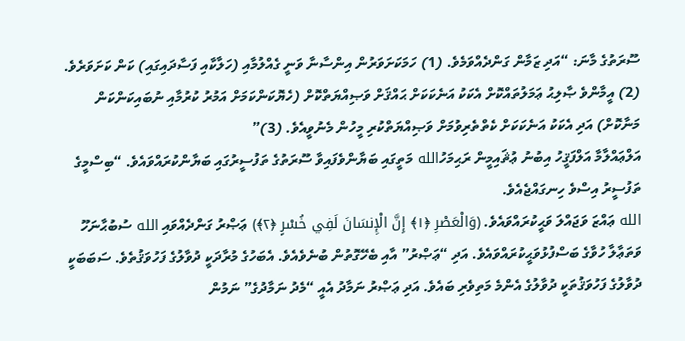ސޫރަތުގެ މާނަ: “އަދި ޒަމާން ގަންދެއްވަމެވެ. (1) ހަމަކަށަވަރުން އިންސާނާ ވަނީ ގެއްލުމާއި (ހަލާކާއި ފަސާދައިގައި) ކަން ކަށަވަރެވެ. (2) އީމާންވެ ޞާލިޙު ޢަމަލުތައްކޮށް އެކަކު އަނެކަކަށް ޙައްޤަށް ވަޞިއްޔަތްކޮށް (ހެޔޮކަންކަމަށް އަމުރު ކުރުމާއި ނުބައިކަންކަން މަނާކޮށް) އަދި އެކަކު އަނެކަކަށް ކެތްތެރިވުމަށް ވަޞިއްޔަތްކުރި މީހުން މެނުވީއެވެ. (3)”
އަލްޢައްލާމާ އަލްފަޤީހު އިބުނު ޢުޘައިމީން ރަޙިމަހުالله މަތީގައި ބަޔާންވެފައިވާ ސޫރަތުގެ ތަފުސީރުގައި ބަޔާންކުރައްވައެވެ. “ބިސްމީގެ ތަފުސީރު އިސްވެ ހިނގައްޖެއެވެ.
الله ޢައްޒަ ވަޖައްލަ ވަޙީކުރައްވައެވެ. (وَالْعَصْرِ ﴿١﴾ إِنَّ الْإِنسَانَ لَفِي خُسْرٍ ﴿٢﴾) ޢަޞްރު ގަންދެއްވައި الله ސުބުޙާނަހޫ ވަތަޢާލާ ހުވާގެ ބަސްފުޅުވަޙީކުރައްވައެވެ. އަދި “ޢަޞްރު” އާއި ބެހޭގޮތުން ބުނެވެއެވެ. އެބަހުގެ މުރާދަކީ ދުވާލުގެ ފަހުވަޤުތެވެ. ސަބަބަކީ ދުވާލުގެ ފަހުވަޤުތަކީ ދުވާލުގެ އެންމެ މަތިވެރި ބައެވެ. އަދި ޢަޞްރު ނަމާދު އެއީ “މެދު ނަމާދުގެ” ނަމުން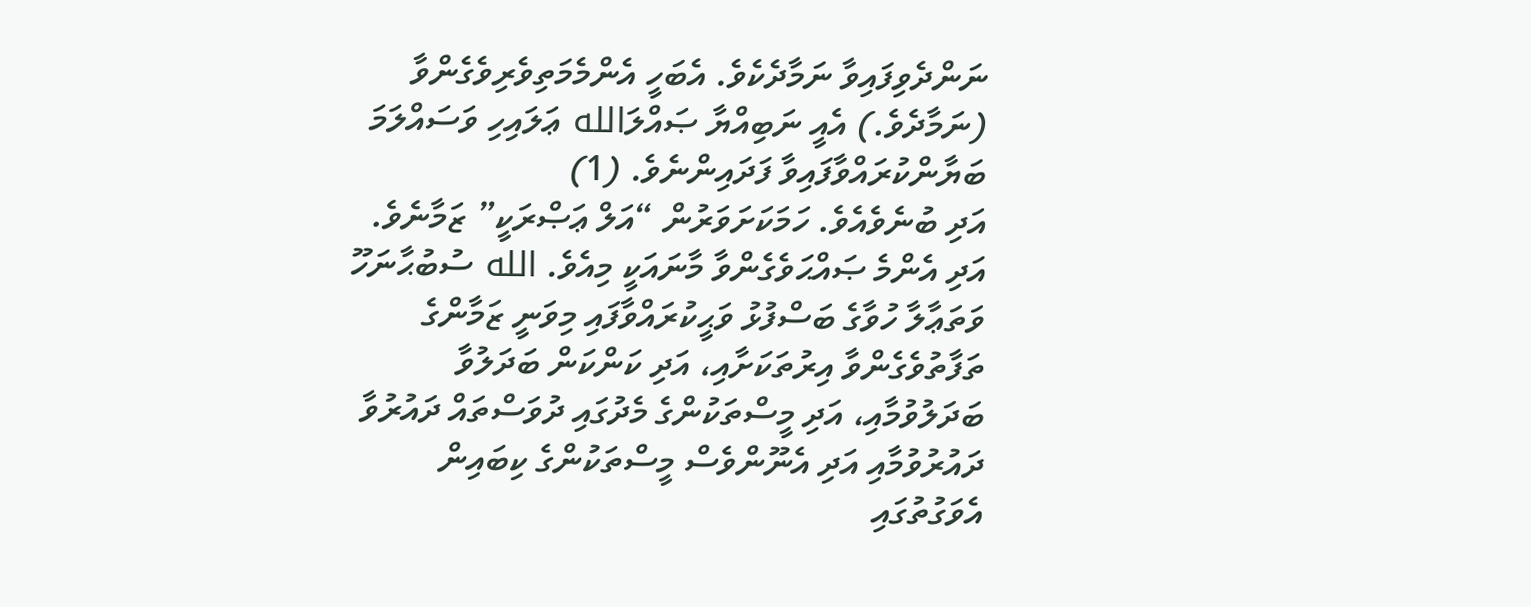ނަންދެވިފައިވާ ނަމާދެކެވެ. އެބަހީ އެންމެމަތިވެރިވެގެންވާ (ނަމާދެވެ.) އެއީ ނަބިއްޔާ ޞައްލަالله ޢަލައިހި ވަސައްލަމަ ބަޔާންކުރައްވާފައިވާ ފަދައިންނެވެ. (1)
އަދި ބުނެވެއެވެ. ހަމަކަށަވަރުން “އަލް ޢަޞްރަކީ” ޒަމާނެވެ. އަދި އެންމެ ޞައްޙަވެގެންވާ މާނައަކީ މިއެވެ. الله ސުބުޙާނަހޫ ވަތަޢާލާ ހުވާގެ ބަސްފުޅު ވަޙީކުރައްވާފައި މިވަނީ ޒަމާންގެ ތަފާތުވެގެންވާ އިރުތަކަށާއި، އަދި ކަންކަން ބަދަލުވާ ބަދަލުވުމާއި، އަދި މީސްތަކުންގެ މެދުގައި ދުވަސްތައް ދައުރުވާ ދައުރުވުމާއި އަދި އެނޫންވެސް މީސްތަކުންގެ ކިބައިން އެވަގުތުގައި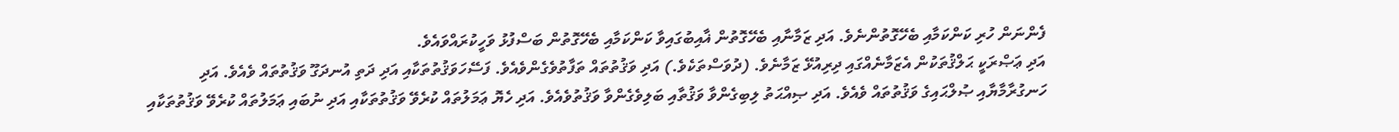ފެންނަން ހުރި ކަންކަމާއި ބެހޭގޮތުންނެވެ. އަދި ޒަމާނާއި ބެހޭގޮތުން ޣާއިބުގައިވާ ކަންކަމާއި ބެހޭގޮތުން ބަސްފުޅު ވަހީކުރައްވައެވެ.
އަދި ޢަޞްރަކީ ޙަލްޤުތަކުން އެޒަމާނެއްގައި ދިރިއުޅޭ ޒަމާނެވެ. (ދުވަސްތަކެވެ.) އަދި ވަޤުތުތައް ތަފާތުވެގެންވެއެވެ. ފަސޭހަވަޤުތުތަކާއި އަދި ދަތި އުނދަގޫ ވަޤުތުތައް ވެއެވެ. އަދި ހަނގުރާމާޔާއި ޞުލްޙައިގެ ވަޤުތުތައް ވެއެވެ. އަދި ޞިއްޙަތު ލިބިގެންވާ ވަޤުތާއި ބަލިވެގެންވާ ވަޤުތުވެއެވެ. އަދި ހެޔޮ ޢަމަލުތައް ކުރެވޭ ވަޤުތުތަކާއި އަދި ނުބައި ޢަމަލުތައް ކުރެވޭ ވަޤުތުތަކާއި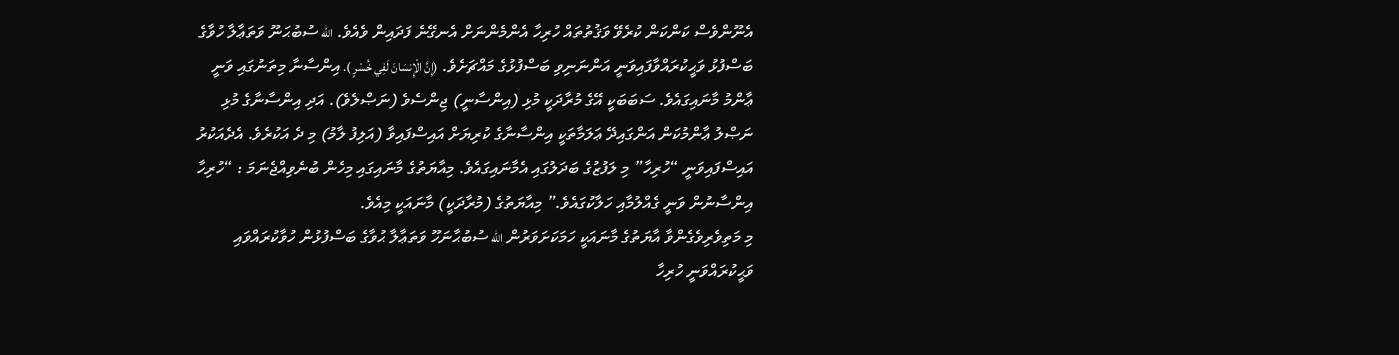އެނޫންވެސް ކަންކަން ކުރެވޭ ވަޤުތުތައް ހުރިހާ އެންމެންނަށް އެނގޭނެ ފަދައިން ވެއެވެ. الله ސުބުޙަނޫ ވަތަޢާލާ ހުވާގެ ބަސްފުޅު ވަޙީކުރައްވާފައިވަނީ އަންނަނިވި ބަސްފުޅުގެ މައްޗަށެވެ. (إِنَّ الْإِنسَانَ لَفِي خُسْرٍ ). އިންސާނާ މިތަނުގައި ވަނީ ޢާންމު މާނައިގައެވެ. ސަބަބަކީ އޭގެ މުރާދަކީ މުޅި (އިންސާނީ) ޖިންސެވެ (ނަޞްލެވެ). އަދި އިންސާނާގެ މުޅި ނަޞްލު ޢާންމުކަން އަންގައިދޭ ޢަލަމާތަކީ އިންސާނާގެ ކުރިޔަށް އައިސްފައިވާ (އަލިފު ލާމު) މި ދެ އަކުރެވެ. އެދެއަކުރު އައިސްފައިވަނީ “ހުރިހާ” މި ލަފުޒުގެ ބަދަލުގައި އެމާނައިގައެވެ. މިއާޔަތުގެ މާނައިގައި މިހެން ބުނެވިއްޖެނަމަ : “ހުރިހާ އިންސާނުން ވަނީ ގެއްލުމާއި ހަލާކުގައެވެ.” މިއާޔަތުގެ (މުރާދަކީ) މާނައަކީ މިއެވެ.
މި މަތިވެރިވެގެންވާ އާޔަތުގެ މާނައަކީ ހަމަކަށަވަރުން الله ސުބުޙާނަހޫ ވަތަޢާލާ ޙުވާގެ ބަސްފުޅުން ހުވާކުރައްވައި ވަޙީކުރައްވަނީ ހުރިހާ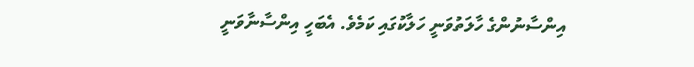އިންސާނުންގެ ހާލަތުވަނީ ހަލާކުގައި ކަމެވެ. އެބަހީ އިންސާނާވަނީ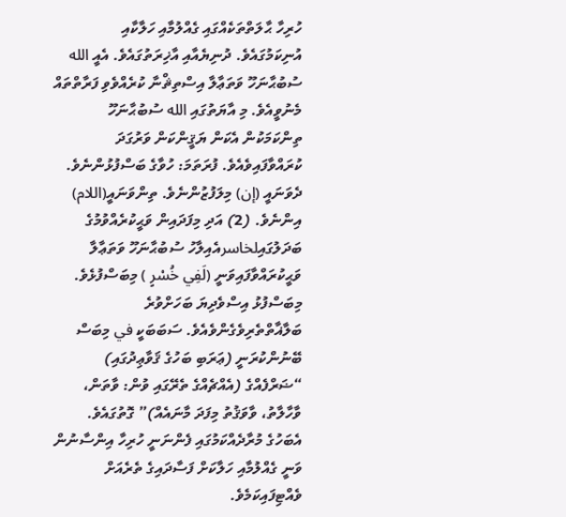ހުރިހާ ޙާލަތްތަކެއްގައި ގެއްލުމާއި ހަލާކާއި އުނިކަމުގައެވެ. ދުނިޔެއާއި އާޚިރަތުގައެވެ. އެއީ الله ސުބުޙާނަހޫ ވަތަޢާލާ އިސްތިޘްނާ ކުރެއްވެވި ފަރާތްތައް މެނުވީއެވެ. މި އާޔަތުގައި الله ސުބުޙާނަހޫ ތިންކަމަކުން އެކަން ޔަޤީންކަން ވަރުގަދަ ކުރައްވާފައިވެއެވެ. ފުރަތަމަ: ހުވާގެ ބަސްފުޅުންނެވެ. ދެވަނައީ (إن) މިލަފުޒުންނެވެ. ތިންވަނައީ(اللام) އިންނެވެ. (2) އަދި މިފަދައިން ވަޙީކުރެއްވުމުގެ ބަދަލުގައިلخاسرއެއިލާހު ސުބުޙާނަހޫ ވަތަޢާލާ ވަޙީކުރައްވާފައިވަނީ (لَفِي خُسْرٍ ) މިބަސްފުޅެވެ. މިބަސްފުޅު އިސްވެދިޔަ ބަހަށްވުރެ ބަލާޣާތްތެރިވެގެންވެއެވެ. ސަބަބަކީ في މިބަސް ބޭނުންކުރަނީ (ޢަރަބި ބަހުގެ ޤަވާޢިދުގައި) “ޟަރްފެއްގެ (އެއްޗެއްގެ ތެރޭގައި ވުން: ވާތަން، ވާހާލާތު، ވާވަޤުތު މިފަދަ މާނައެއް)” ގޮތުގައެވެ. އެބަހުގެ މުރާދެއްކަމުގައި ފެންނަނީ ހުރިހާ އިންސާނުން ވަނީ ގެއްލުމާއި ހަލާކަށް ފަސާދައިގެ ތެރެއަށް ވެއްޓިފައިކަމެވެ.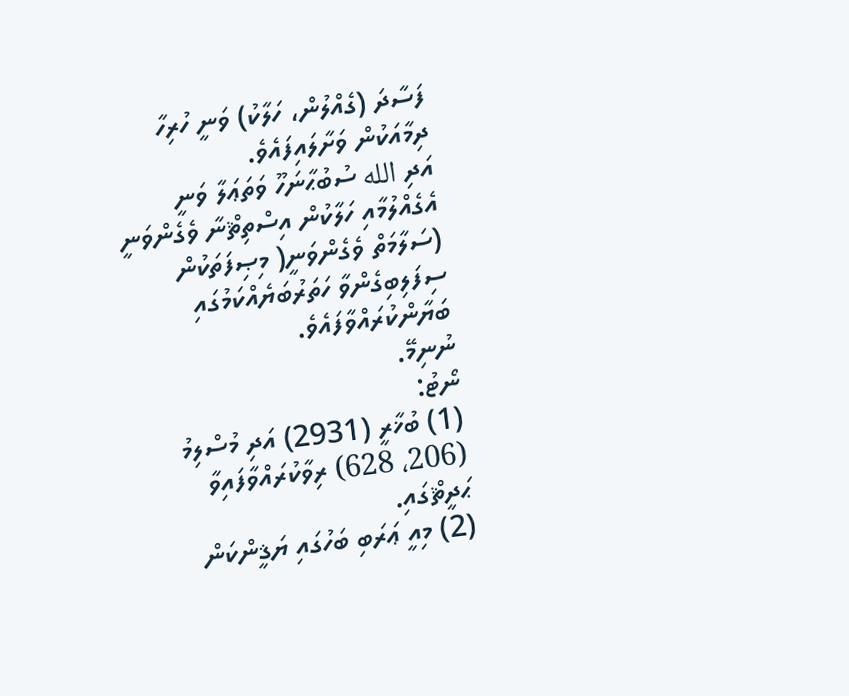ފަސާދަ (ގެއްލުން، ހަލާކު) ވަނީ ހުރިހާ ދިމާއަކުން ވަށާލައިފައެވެ.
އަދި الله ސުބުޙާނަހޫ ވަތަޢަލާ ވަނީ އެގެއްލުމާއި ހަލާކުން އިސްތިޘްނާ ވެގެންވަނީ (ސަލާމަތް ވެގެންވަނީ( މިޞިފަތަކުން ސިފަލިބިގެންވާ ހަތަރުބަޔެއްކަމުގައި ބަޔާންކުރައްވާފައެވެ.
ނުނިމޭ.
ނޯޓު:
(1) ބުޚާރީ (2931) އަދި މުސްލިމު (206، 628) ރިވާކުރައްވާފައިވާ ޙަދީޘްގައި.
(2) މިއީ ޢަރަބި ބަހުގައި ޔަޤީންކަން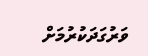ވަރުގަދަކުރުމަށް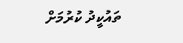ތައުކީދު ކުރުމަށް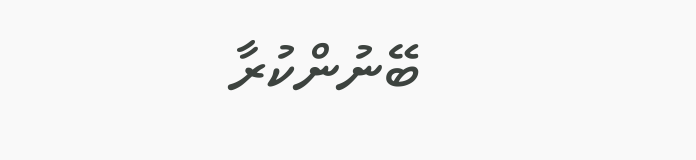ބޭނުންކުރާ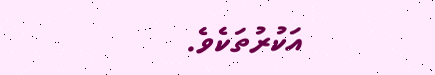އަކުރުތަކެވެ.